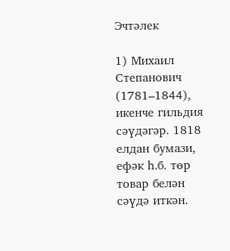Эчтәлек

1) Михаил Степанович (1781–1844), икенче гильдия сәүдәгәр. 1818 елдан бумази, ефәк һ.б. төр товар белән сәүдә иткән.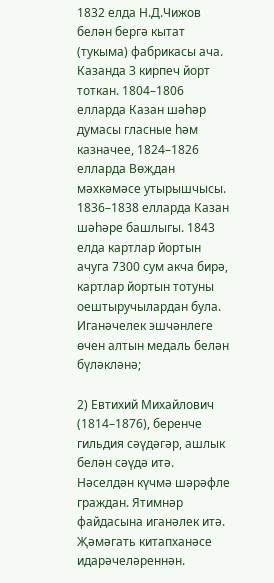1832 елда Н.Д.Чижов белән бергә кытат (тукыма) фабрикасы ача. Казанда 3 кирпеч йорт тоткан. 1804–1806 елларда Казан шәһәр думасы гласные һәм казначее, 1824–1826 елларда Вөҗдан мәхкәмәсе утырышчысы. 1836–1838 елларда Казан шәһәре башлыгы. 1843 елда картлар йортын ачуга 7300 сум акча бирә, картлар йортын тотуны оештыручылардан була. Иганәчелек эшчәнлеге өчен алтын медаль белән бүләкләнә;

2) Евтихий Михайлович (1814–1876), беренче гильдия сәүдәгәр, ашлык белән сәүдә итә. Нәселдән күчмә шәрәфле граждан. Ятимнәр файдасына иганәлек итә. Җәмәгать китапханәсе идарәчеләреннән.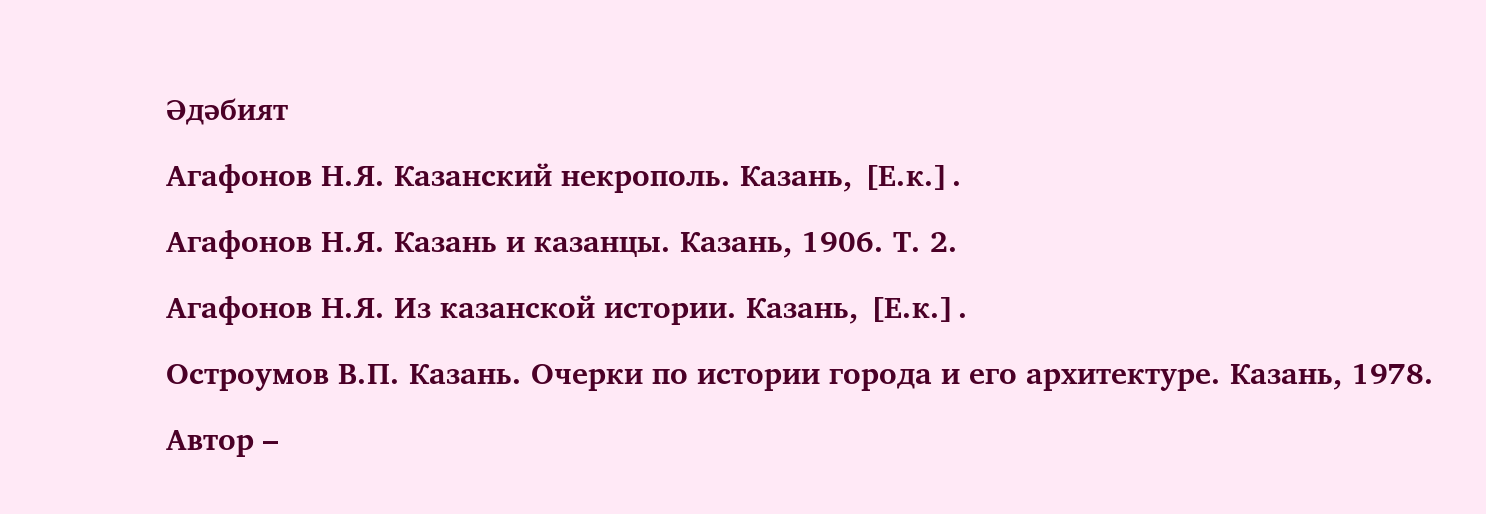Әдәбият

Агафонов Н.Я. Казанский некрополь. Казань, [Е.к.].

Агафонов Н.Я. Казань и казанцы. Казань, 1906. Т. 2.

Агафонов Н.Я. Из казанской истории. Казань, [Е.к.].

Остроумов В.П. Казань. Очерки по истории города и его архитектуре. Казань, 1978.

Автор –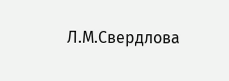Л.М.Свердлова